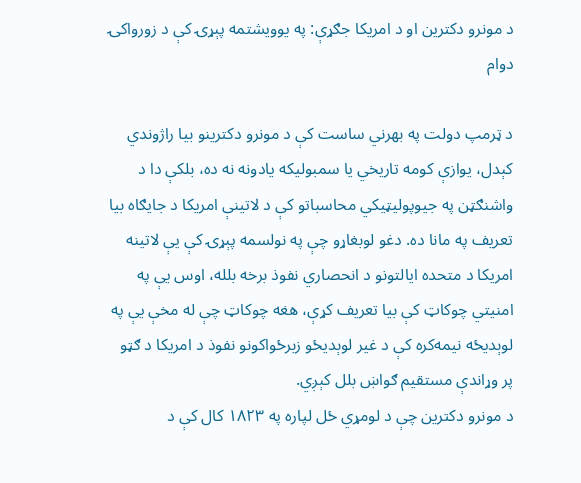د مونرو دکترین او د امریکا جګړې: په یوویشتمه پېړۍ کې د زورواکۍ دوام

د ټرمپ دولت په بهرني ساست کې د مونرو دکترینو بیا راژوندي کېدل، یوازې کومه تاریخي یا سمبولیکه یادونه نه ده، بلکې دا د واشنګټن په جیوپولیټیکي محاسباتو کې د لاتینې امریکا د جایګاه بیا تعریف په مانا ده. دغو لوبغاړو چې په نولسمه پېړۍ کې یې لاتینه امریکا د متحده ایالتونو د انحصاري نفوذ برخه بلله، اوس یې په امنیتي چوکاټ کې بیا تعریف کړې، هغه چوکاټ چې له مخې یې په لوېدیځه نیمه‌کره کې د غیر لوېدیځو زبرځواکونو نفوذ د امریکا د ګټو پر وړاندې مستقیم ګواښ بلل کېږي.
د مونرو دکترین چې د لومړي ځل لپاره په ۱۸۲۳ کال کې د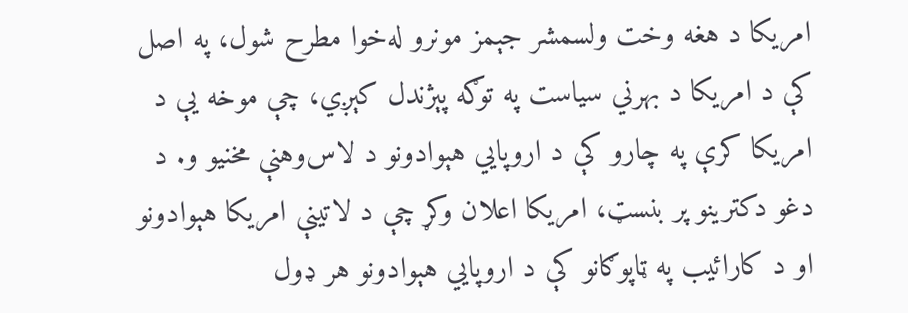امریکا د هغه وخت ولسمشر جېمز مونرو له‌خوا مطرح شول، په اصل کې د امریکا د بهرني سیاست په توګه پېژندل کېږي، چې موخه یې د امریکا کرې په چارو کې د اروپایي هېوادونو د لاس‌وهنې مخنیو و. د دغو دکترینو پر بنسټ، امریکا اعلان وکړ چې د لاتینې امریکا هېوادونو او د کارائیب په ټاپوګانو کې د اروپایي هېوادونو هر ډول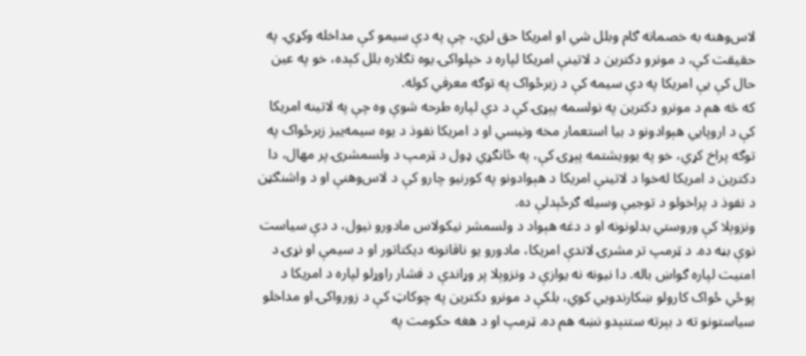لاس‌وهنه به خصمانه ګام وبلل شي او امریکا حق لري، چې په دې سیمو کې مداخله وکړي. په حقیقت کې، د مونرو دکترین د لاتینې امریکا لپاره د خپلواکۍ یوه تګلاره بلل کېده، خو په عین حال کې یې امریکا په دې سیمه کې د زبرځواک په توګه معرفي کوله.
که څه هم د مونرو دکترین په نولسمه پېړۍ کې د دې لپاره طرحه شوې وه چې په لاتینه امریکا کې د اروپایي هېوادونو د بیا استعمار مخه ونیسي او د امریکا نفوذ د یوه سیمه‌ییز زبرځواک په توګه پراخ کړي، خو په یوویشتمه پېړۍ کې، په ځانګړي ډول د ټرمپ د ولسمشرۍ پر مهال، دا دکترین د امریکا له‌خوا د لاتینې امریکا د هېوادونو په کورنیو چارو کې د لاس‌وهنې او د واشنګټن د نفوذ د پراخولو د توجیې وسیله ګرځېدلې ده.
ونزوېلا کې وروستي بدلونونه او د دغه هېواد د ولسمشر نیکولاس مادورو نیول، د دې سیاست نوې بڼه ده. د ټرمپ تر مشرۍ لاندې امریکا، مادورو یو ناقانونه دیکتاتور او د سیمې او نړۍ د امنیت لپاره ګواښ باله. دا نیونه نه یوازې د ونزوېلا پر وړاندې د فشار راوړلو لپاره د امریکا د پوځي ځواک کارولو ښکارندویي کوي، بلکې د مونرو دکترین په چوکاټ کې د زورواکۍ او مداخلو سیاستونو ته د بېرته ستنېدو نښه هم ده. ټرمپ او د هغه حکومت په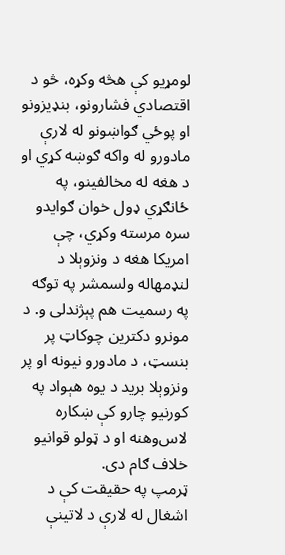لومړیو کې هڅه وکړه، څو د اقتصادي فشارونو، بنډیزونو او پوځي ګواښونو له لارې مادورو له واکه ګوښه کړي او د هغه له مخالفینو، په ځانګړي ډول خوان ګوایدو سره مرسته وکړي، چې امریکا هغه د ونزوېلا د لنډمهاله ولسمشر په توګه په رسمیت هم پېژندلی و. د مونرو دکترین چوکاټ پر بنسټ، د مادورو نیونه او پر ونزوېلا برید د یوه هېواد په کورنیو چارو کې ښکاره لاس‌وهنه او د ټولو قوانیو خلاف ګام دی.
ټرمپ په حقیقت کې د اشغال‌ له لارې د لاتینې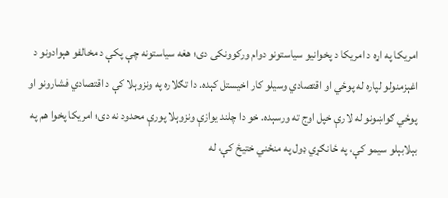امریکا په اړه د امریکا د پخوانیو سیاستونو دوام ورکوونکی دی؛ هغه سیاستونه چې پکې د مخالفو هېوادونو د اغېزمنولو لپاره له پوځي او اقتصادي وسیلو کار اخیستل کېده. دا تګلاره په ونزوېلا کې د اقتصادي فشارونو او پوځي ګواښونو له لارې خپل اوج ته ورسېده. خو دا چلند یوازې ونزوېلا پورې محدود نه دی؛ امریکا پخوا هم په بېلابېلو سیمو کې، په ځانګړي ډول په منځني ختیځ کې، له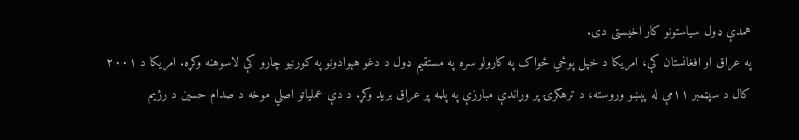همدې ډول سیاستونو کار اخیستی دی.
په عراق او افغانستان کې، امریکا د خپل پوځي ځواک په کارولو سره په مستقیم ډول د دغو هېوادونو په کورنیو چارو کې لاسوهنه وکړه. امریکا د ۲۰۰۱ کال د سپټمبر ۱۱مې له پېښو وروسته، د ترهګرۍ پر وړاندې مبارزې په پلمه پر عراق برید وکړ. د دې عملیاتو اصلي موخه د صدام حسین د رژیم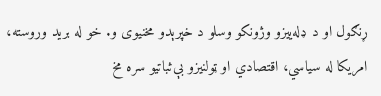ړنګول او د ډله‌ییزو وژونکو وسلو د خپرېدو مخنیوی و. خو له برید وروسته، امریکا له سیاسي، اقتصادي او ټولنیزو بې‌ثباتیو سره مخ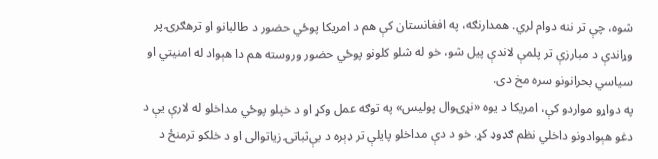شوه، چې تر ننه دوام لري. همدارنګه، په افغانستان کې هم د امریکا پوځي حضور د طالبانو او ترهګرۍ پر وړاندې د مبارزې تر پلمې لاندې پیل شو، خو له شلو کلونو پوځي حضور وروسته هم دا هېواد له امنیتي او سیاسي بحرانونو سره مخ دی.
په دواړو مواردو کې، امریکا د یوه «نړۍوال پولیس» په توګه عمل وکړ او د خپلو پوځي مداخلو له لارې یې د دغو هېوادونو داخلي نظم ګډوډ کړ. خو د دې مداخلو پایلې تر ډېره د بې‌ثباتۍ زیاتوالی او د خلکو ترمنځ د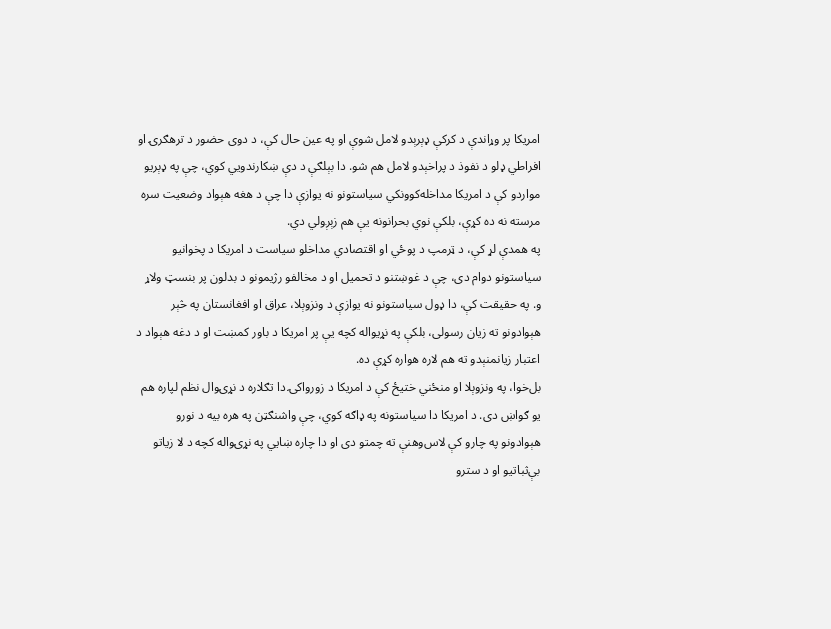امریکا پر وړاندې د کرکې ډېرېدو لامل شوې او په عین حال کې، د دوی حضور د ترهګرۍ او افراطي ډلو د نفوذ د پراخېدو لامل هم شو. دا بېلګې د دې ښکارندویي کوي، چې په ډېریو مواردو کې د امریکا مداخله‌کوونکي سیاستونو نه یوازې دا چې د هغه هېواد وضعیت سره مرسته نه ده کړې، بلکې نوي بحرانونه یې هم زېږولي دي.
په همدې لړ کې، د ټرمپ د پوځي او اقتصادي مداخلو سیاست د امریکا د پخوانیو سیاستونو دوام دی، چې د غوښتنو د تحمیل او د مخالفو رژیمونو د بدلون پر بنسټ ولاړ و. په حقیقت کې، دا ډول سیاستونو نه یوازې د ونزوېلا، عراق او افغانستان په څېر هېوادونو ته زیان رسولی، بلکې په نړیواله کچه یې پر امریکا د باور کمښت او د دغه هېواد د اعتبار زیانمنېدو ته هم لاره هواره کړې ده.
بل‌خوا، په ونزوېلا او منځني ختیځ کې د امریکا د زورواکۍ دا تګلاره د نړۍوال نظم لپاره هم یو ګواښ دی. د امریکا دا سیاستونه په ډاګه کوي، چې واشنګټن په هره بیه د نورو هېوادونو په چارو کې لاس‌وهنې ته چمتو دی او دا چاره ښایي په نړۍواله کچه د لا زیاتو بې‌ثباتیو او د سترو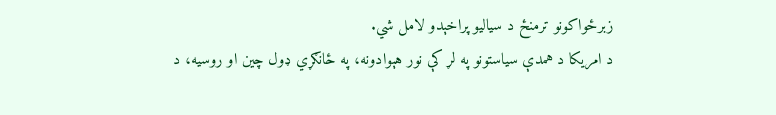زبرځواکونو ترمنځ د سیالیو پراخېدو لامل شي.
د امریکا د همدې سیاستونو په لړ کې نور هېوادونه، په ځانګړي ډول چین او روسیه، د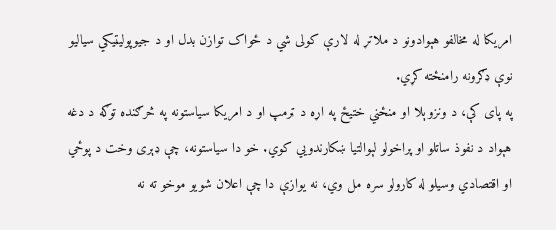امریکا له مخالفو هېوادونو د ملاتړ له لارې کولی شي د ځواک توازن بدل او د جیوپولیټیکي سیالیو نوې ډګرونه رامنځته کړي.
په پای کې، د ونزوېلا او منځني ختیځ په اړه د ټرمپ او د امریکا سیاستونه په څرګنده توګه د دغه هېواد د نفوذ ساتلو او پراخولو لېوالتیا ښکارندویي کوي. خو دا سیاستونه، چې ډېری وخت د پوځي او اقتصادي وسیلو له کارولو سره مل وي، نه یوازې دا چې اعلان شويو موخو ته نه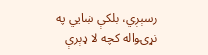رسېږي، بلکې ښايي په نړۍواله کچه لا ډېرې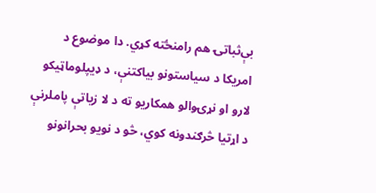بې‌ثباتۍ هم رامنځته کړي. دا موضوع د امریکا د سیاستونو بیاکتنې، د ډیپلوماټیکو لارو او نړۍوالو همکاریو ته د لا زیاتې پاملرنې د اړتیا څرګندونه کوي، څو د نویو بحرانونو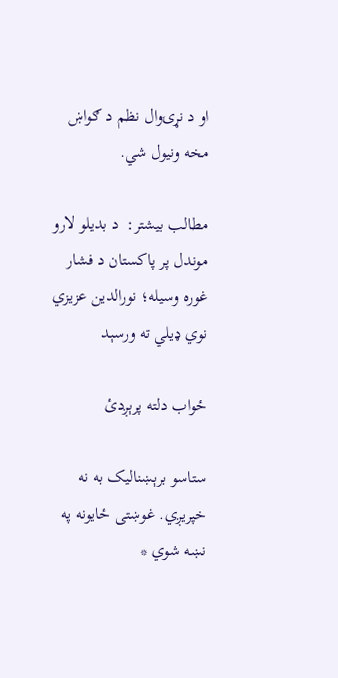او د نړۍوال نظم د ګواښ مخه ونیول شي.

مطالب بیشتر:  د بدیلو لارو موندل پر پاکستان د فشار غوره وسیله؛ نورالدین عزیزي نوي ډیلي ته ورسېد

ځواب دلته پرېږدئ

ستاسو برېښناليک به نه خپريږي. غوښتى ځایونه په نښه شوي *